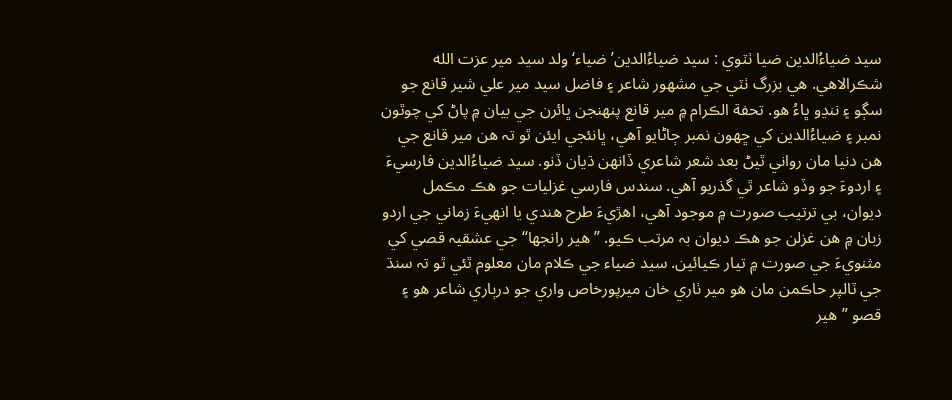سيد ضياءُالدين ضيا ٺٽوي : سيد ضياءُالدين’ضياء‘ ولد سيد مير عزت الله شڪرالاهي. هي بزرگ ٺٽي جي مشھور شاعر ۽ فاضل سيد مير علي شير قانع جو سڳو ۽ ننڍو ڀاءُ هو. تحفة الڪرام ۾ مير قانع پنهنجن ڀائرن جي بيان ۾ پاڻ کي چوٿون نمبر ۽ ضياءُالدين کي ڇهون نمبر ڄاڻايو آهي، ڀانئجي ايئن ٿو تہ هن مير قانع جي هن دنيا مان رواني ٿيڻ بعد شعر شاعري ڏانهن ڌيان ڏنو. سيد ضياءُالدين فارسيءَ ۽ اردوءَ جو وڏو شاعر ٿي گذريو آهي. سندس فارسي غزليات جو هڪ مڪمل ديوان، بي ترتيب صورت ۾ موجود آهي، اهڙيءَ طرح هندي يا انهيءَ زماني جي اردو زبان ۾ هن غزلن جو هڪ ديوان بہ مرتب ڪيو. ”هير رانجها“ جي عشقيہ قصي کي مثنويءَ جي صورت ۾ تيار ڪيائين. سيد ضياء جي ڪلام مان معلوم ٿئي ٿو تہ سنڌ جي ٽالپر حاڪمن مان هو مير ٺاري خان ميرپورخاص واري جو درٻاري شاعر هو ۽ قصو ”هير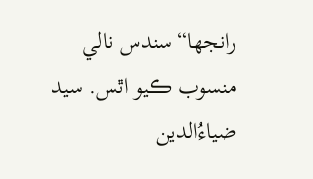رانجها“سندس نالي منسوب ڪيو اٿس. سيد ضياءُالدين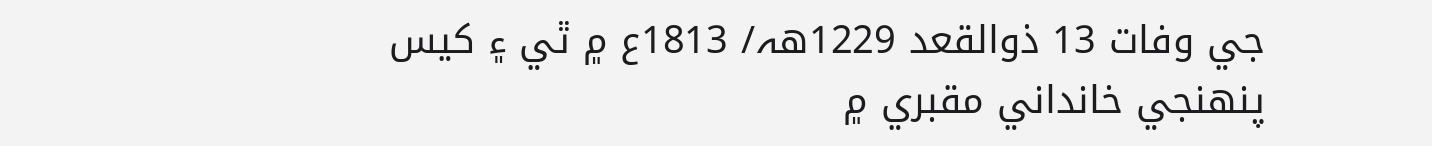جي وفات 13 ذوالقعد 1229ھہ/ 1813ع ۾ ٿي ۽ کيس پنھنجي خانداني مقبري ۾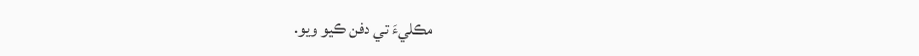مڪليءَ تي دفن ڪيو ويو.